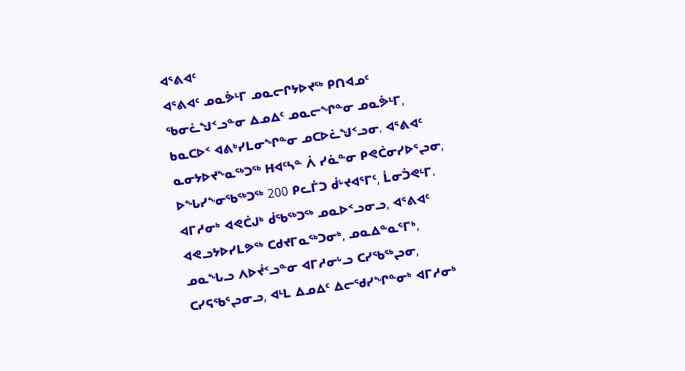ᐊᕐᕕᐊᑦ
ᐊᕐᕕᐊᑦ ᓄᓇᕘᒻᒥ ᓄᓇᓕᒋᔭᐅᔪᖅ ᑭᑎᐊᓄᑦ ᖃᓂᓛᖑᑉᓗᓐᓂ ᐃᓄᐃᑦ ᓄᓇᓕᖏᓐᓂ ᓄᓇᕘᒻᒥ, ᑲᓇᑕᐅᑉ ᐊᕕᒃᓯᒪᓂᖏᓐᓂ ᓄᑕᐅᓛᖑᑉᓗᓂ. ᐊᕐᕕᐊᑦ ᓇᓂᔭᐅᔪᖕᓇᖅᑐᖅ ᕼᐊᑦᓴᓐ ᐲ ᓯᓈᓐᓂ ᑭᕙᑖᓂᓯᐅᕐᖢᓂ, ᐅᖓᓯᖕᓂᖃᖅᑐᖅ 200 ᑭᓚᒦᑐ ᑰᒡᔪᐊᕐᒥᑦ, ᒫᓂᑑᕙᒻᒥ. ᐊᒥᓱᓂᒃ ᐊᕙᑖᒍᒃ ᑰᖃᖅᑐᖅ ᓄᓇᐅᑉᓗᓂᓗ, ᐊᕐᕕᐊᑦ ᐊᕙᓗᔭᐅᓯᒪᕗᖅ ᑕᑯᔪᒥᓇᖅᑐᓂᒃ, ᓄᓇᐃᓐᓇᕐᒥᒃ, ᓄᓇᖓᓗ ᐱᐅᔫᑉᓗᓐᓂ ᐊᒥᓱᓂᒡᓗ ᑕᓯᖃᖅᖢᓂ, ᑕᓯᕋᖃᕐᖢᓂᓗ, ᐊᒻᒪ ᐃᓄᐃᑦ ᐃᓕᖁᓯᖏᓐᓂᒃ ᐊᒥᓱᓂᒃ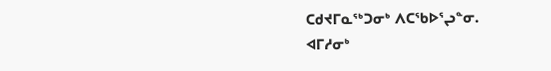ᑕᑯᔪᒥᓇᖅᑐᓂᒃ ᐱᑕᖃᐅᕐᖢᓐᓂ.
ᐊᒥᓱᓂᒃ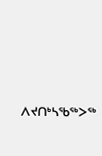ᐱᔪᑎᒃᓴᖃᖅᐳᖅ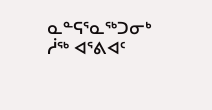ᓇᓐᕋᕐᓇᖅᑐᓂᒃ ᓲᖅ ᐊᕐᕕᐊᑦ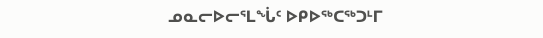ᓄᓇᓕᐅᓕᕐᒪᖔᑦ ᐅᑭᐅᖅᑕᖅᑐᒻᒥ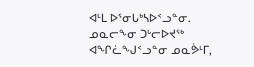ᐊᒻᒪ ᐅᕐᓂᒐᒃᓴᐅᑉᓗᓐᓂ. ᓄᓇᓕᖕᓂ ᑐᒡᓕᐅᔪᖅ ᐊᖏᓛᖑᑉᓗᓐᓂ ᓄᓇᕘᒻᒥ,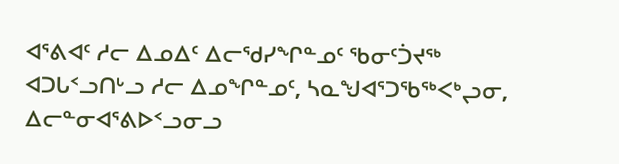ᐊᕐᕕᐊᑦ ᓱᓕ ᐃᓄᐃᑦ ᐃᓕᖁᓯᖏᓐᓄᑦ ᖃᓂᑦᑑᔪᖅ ᐊᑐᒐᑉᓗᑎᒡᓗ ᓱᓕ ᐃᓄᖏᓐᓄᑦ, ᓴᓇᖑᐊᕐᑐᖃᖅᐸᒃᖢᓂ, ᐃᓕᓐᓂᐊᕐᕕᐅᑉᓗᓂᓗ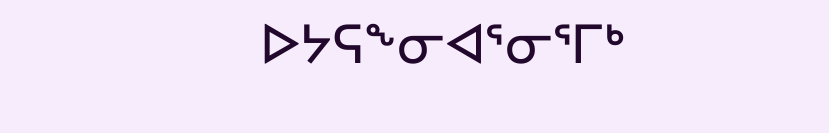ᐅᔭᕋᖕᓂᐊᕐᓂᕐᒥᒃ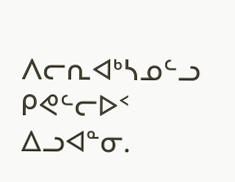ᐱᓕᕆᐊᒃᓴᓄᓪᓗ ᑭᕙᓪᓕᐅᑉ ᐃᓗᐊᓐᓂ.